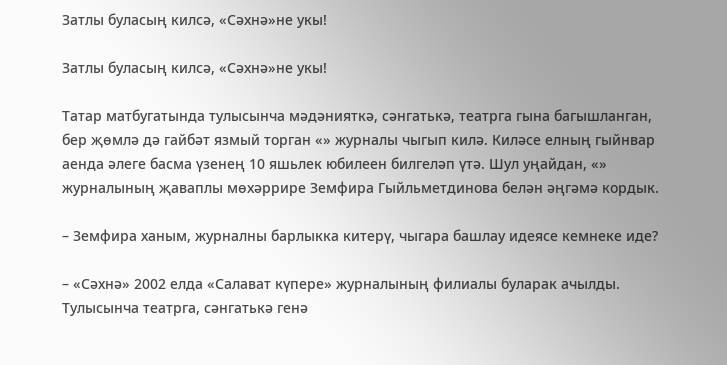Затлы буласың килсә, «Сәхнә»не укы!

Затлы буласың килсә, «Сәхнә»не укы!

Татар матбугатында тулысынча мәдәнияткә, сәнгатькә, театрга гына багышланган, бер җөмлә дә гайбәт язмый торган «» журналы чыгып килә. Киләсе елның гыйнвар аенда әлеге басма үзенең 10 яшьлек юбилеен билгеләп үтә. Шул уңайдан, «» журналының җаваплы мөхәррире Земфира Гыйльметдинова белән әңгәмә кордык.

– Земфира ханым, журналны барлыкка китерү, чыгара башлау идеясе кемнеке иде?

– «Сәхнә» 2002 елда «Салават күпере» журналының филиалы буларак ачылды. Тулысынча театрга, сәнгатькә генә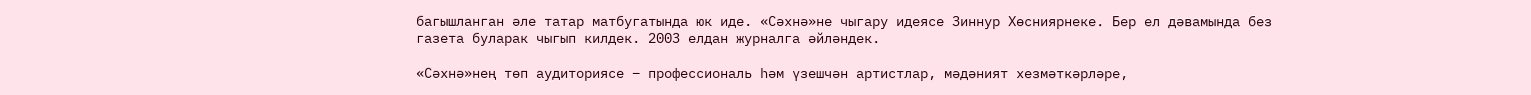багышланган әле татар матбугатында юк иде. «Сәхнә»не чыгару идеясе Зиннур Хөсниярнеке. Бер ел дәвамында без газета буларак чыгып килдек. 2003 елдан журналга әйләндек.

«Сәхнә»нең төп аудиториясе – профессиональ һәм үзешчән артистлар, мәдәният хезмәткәрләре,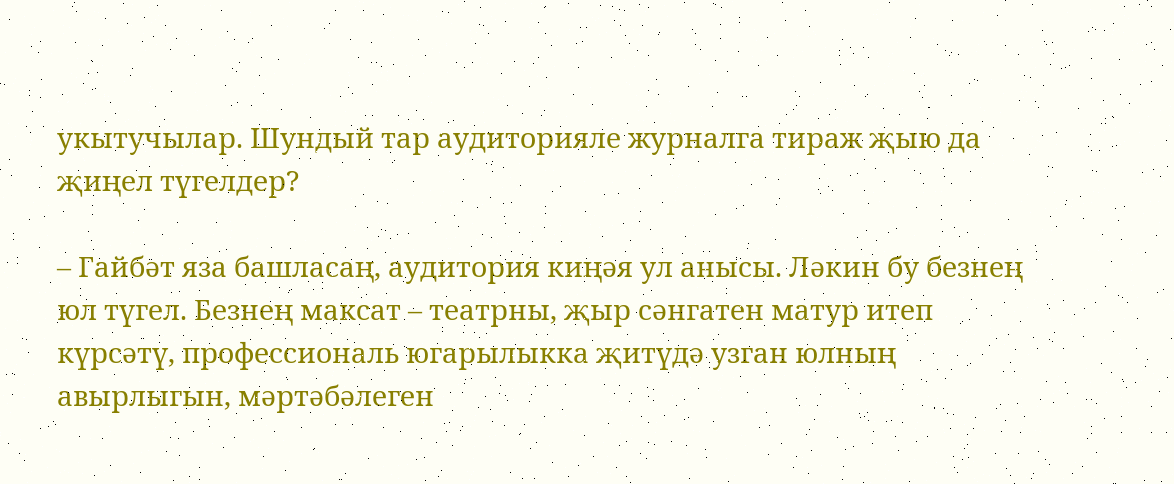укытучылар. Шундый тар аудиторияле журналга тираж җыю да җиңел түгелдер?

– Гайбәт яза башласаң, аудитория киңәя ул анысы. Ләкин бу безнең юл түгел. Безнең максат – театрны, җыр сәнгатен матур итеп күрсәтү, профессиональ югарылыкка җитүдә узган юлның авырлыгын, мәртәбәлеген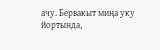ачу. Бервакыт миңа уку йортында,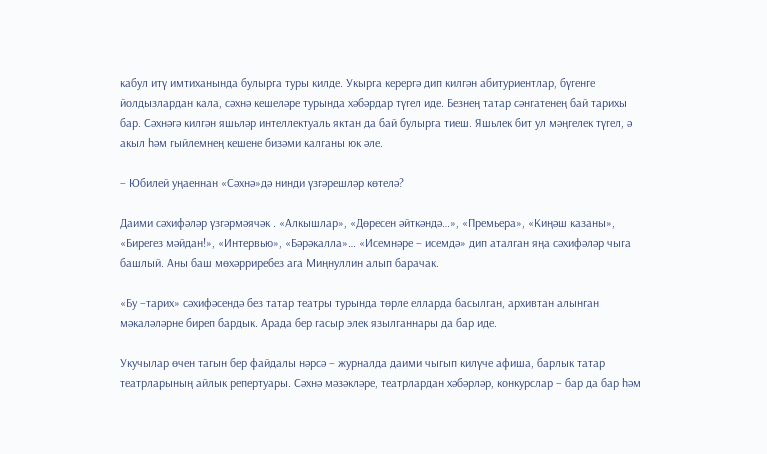кабул итү имтиханында булырга туры килде. Укырга керергә дип килгән абитуриентлар, бүгенге йолдызлардан кала, сәхнә кешеләре турында хәбәрдар түгел иде. Безнең татар сәнгатенең бай тарихы бар. Сәхнәгә килгән яшьләр интеллектуаль яктан да бай булырга тиеш. Яшьлек бит ул мәңгелек түгел, ә акыл һәм гыйлемнең кешене бизәми калганы юк әле.

– Юбилей уңаеннан «Сәхнә»дә нинди үзгәрешләр көтелә?

Даими сәхифәләр үзгәрмәячәк . «Алкышлар», «Дөресен әйткәндә…», «Премьера», «Киңәш казаны», «Бирегез мәйдан!», «Интервью», «Бәрәкалла»… «Исемнәре – исемдә» дип аталган яңа сәхифәләр чыга башлый. Аны баш мөхәрриребез ага Миңнуллин алып барачак.

«Бу –тарих» сәхифәсендә без татар театры турында төрле елларда басылган, архивтан алынган мәкаләләрне биреп бардык. Арада бер гасыр элек язылганнары да бар иде.

Укучылар өчен тагын бер файдалы нәрсә – журналда даими чыгып килүче афиша, барлык татар театрларының айлык репертуары. Сәхнә мәзәкләре, театрлардан хәбәрләр, конкурслар – бар да бар һәм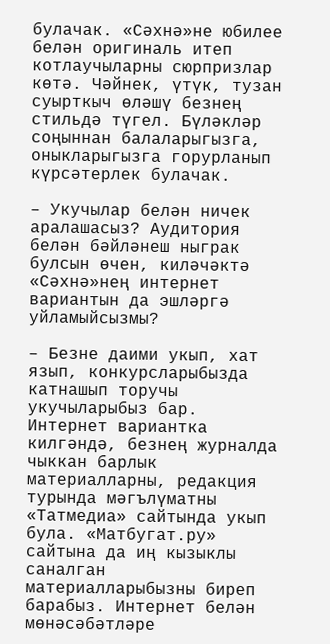булачак. «Сәхнә»не юбилее белән оригиналь итеп котлаучыларны сюрпризлар көтә. Чәйнек, үтүк, тузан суырткыч өләшү безнең стильдә түгел. Бүләкләр соңыннан балаларыгызга, оныкларыгызга горурланып күрсәтерлек булачак.

– Укучылар белән ничек аралашасыз? Аудитория белән бәйләнеш ныграк булсын өчен, киләчәктә «Сәхнә»нең интернет вариантын да эшләргә уйламыйсызмы?

– Безне даими укып, хат язып, конкурсларыбызда катнашып торучы укучыларыбыз бар. Интернет вариантка килгәндә, безнең журналда чыккан барлык материалларны, редакция турында мәгълүматны «Татмедиа» сайтында укып була. «Матбугат.ру» сайтына да иң кызыклы саналган материалларыбызны биреп барабыз. Интернет белән мөнәсәбәтләре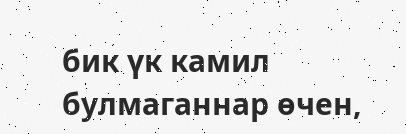бик үк камил булмаганнар өчен,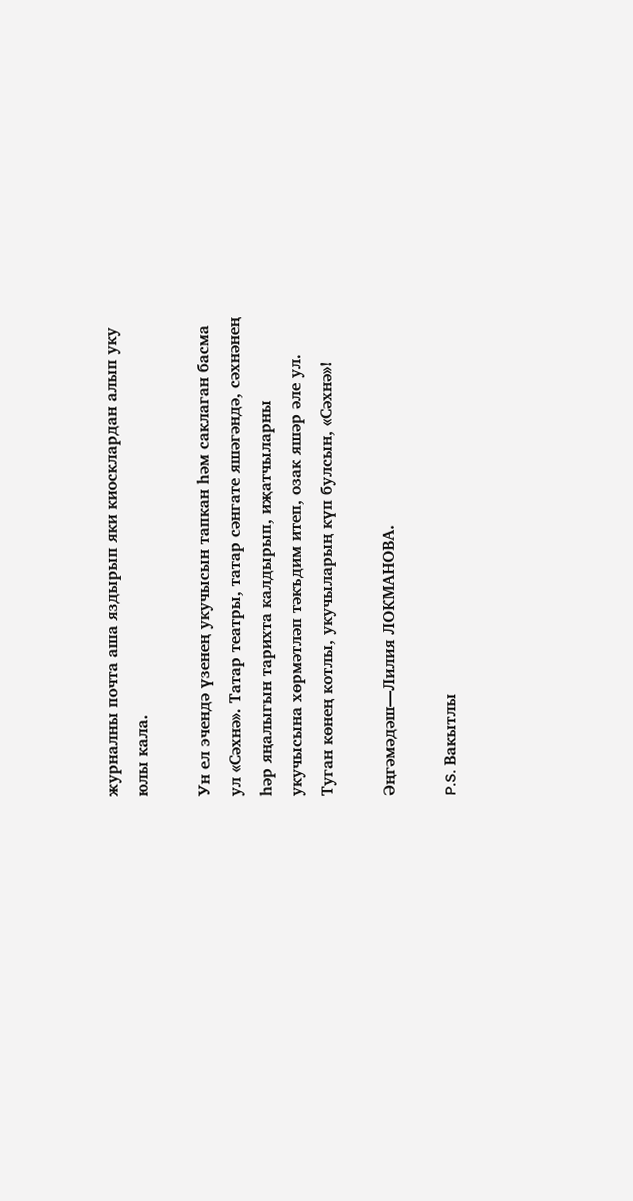журналны почта аша яздырып яки киосклардан алып уку юлы кала.

Ун ел эчендә үзенең укучысын тапкан һәм саклаган басма ул «Сәхнә». Татар театры, татар сәнгате яшәгәндә, сәхнәнең һәр яңалыгын тарихта калдырып, иҗатчыларны укучысына хөрмәтләп тәкъдим итеп, озак яшәр әле ул. Туган көнең котлы, укучыларың күп булсын, «Сәхнә»!

Әңгәмәдәш—Лилия ЛОКМАНОВА.

P.S. Вакытлы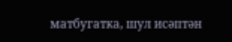матбугатка, шул исәптән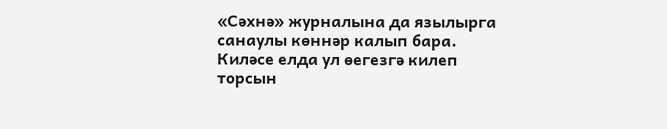«Сәхнә» журналына да язылырга санаулы көннәр калып бара. Киләсе елда ул өегезгә килеп торсын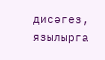дисәгез, язылырга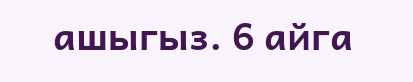ашыгыз. 6 айга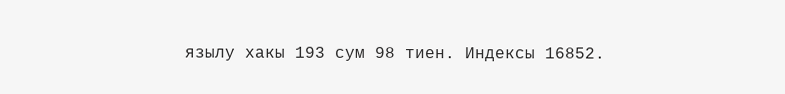язылу хакы 193 сум 98 тиен. Индексы 16852.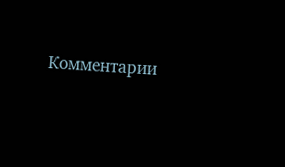Комментарии